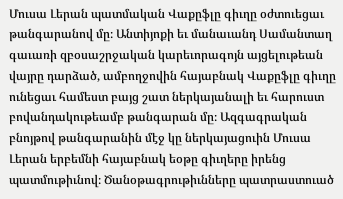Մուսա Լերան պատմական Վաքըֆլը գիւղը օժտուեցաւ թանգարանով մը։ Անտիյոքի եւ մանաւանդ Սամանտաղ գաւառի զբօսաշրջական կարեւորագոյն այցելութեան վայրը դարձած, ամբողջովին հայաբնակ Վաքըֆլը գիւղը ունեցաւ համեստ բայց շատ ներկայանալի եւ հարուստ բովանդակութեամբ թանգարան մը։ Ազգագրական բնոյթով թանգարանին մէջ կը ներկայացուին Մուսա Լերան երբեմնի հայաբնակ եօթը գիւղերը իրենց պատմութիւնով։ Ծանօթագրութիւնները պատրաստուած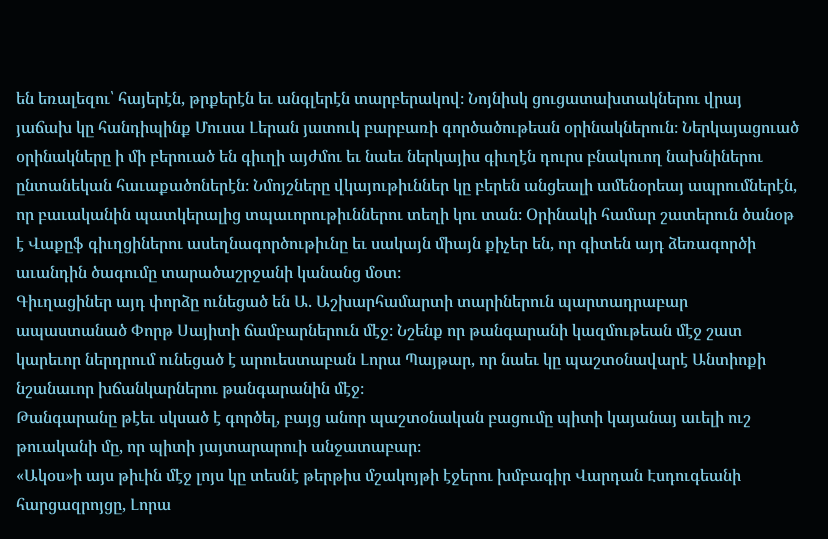են եռալեզու՝ հայերէն, թրքերէն եւ անգլերէն տարբերակով։ Նոյնիսկ ցուցատախտակներու վրայ յաճախ կը հանդիպինք Մուսա Լերան յատուկ բարբառի գործածութեան օրինակներուն։ Ներկայացուած օրինակները ի մի բերուած են գիւղի այժմու եւ նաեւ ներկայիս գիւղէն դուրս բնակուող նախնիներու ընտանեկան հաւաքածոներէն։ Նմոյշները վկայութիւններ կը բերեն անցեալի ամենօրեայ ապրումներէն, որ բաւականին պատկերալից տպաւորութիւններու տեղի կու տան։ Օրինակի համար շատերուն ծանօթ է Վաքըֆ գիւղցիներու ասեղնագործութիւնը եւ սակայն միայն քիչեր են, որ գիտեն այդ ձեռագործի աւանդին ծագումը տարածաշրջանի կանանց մօտ։
Գիւղացիներ այդ փորձը ունեցած են Ա. Աշխարհամարտի տարիներուն պարտադրաբար ապաստանած Փորթ Սայիտի ճամբարներուն մէջ։ Նշենք որ թանգարանի կազմութեան մէջ շատ կարեւոր ներդրում ունեցած է արուեստաբան Լորա Պայթար, որ նաեւ կը պաշտօնավարէ Անտիոքի նշանաւոր խճանկարներու թանգարանին մէջ։
Թանգարանը թէեւ սկսած է գործել, բայց անոր պաշտօնական բացումը պիտի կայանայ աւելի ուշ թուականի մը, որ պիտի յայտարարուի անջատաբար։
«Ակօս»ի այս թիւին մէջ լոյս կը տեսնէ թերթիս մշակոյթի էջերու խմբագիր Վարդան Էսդուգեանի հարցազրոյցը, Լորա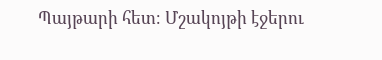Պայթարի հետ։ Մշակոյթի էջերու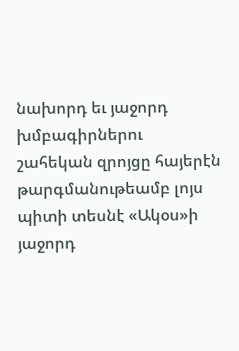նախորդ եւ յաջորդ խմբագիրներու շահեկան զրոյցը հայերէն թարգմանութեամբ լոյս պիտի տեսնէ «Ակօս»ի յաջորդ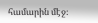համարին մէջ։